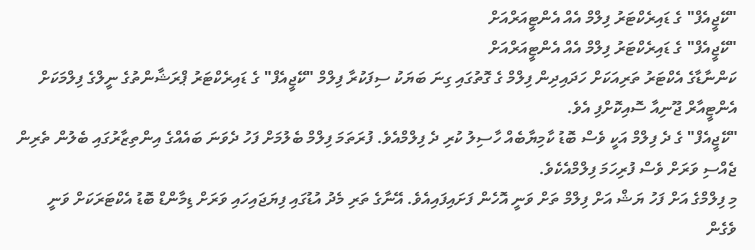"ކޭޖީއެފް" ގެ ޑައިރެކްޓަރު ފިލްމް އެއް އެންޓީއަރްއަށް
"ކޭޖީއެފް" ގެ ޑައިރެކްޓަރު ފިލްމް އެއް އެންޓީއަރްއަށް
ކަންނާޑާގެ އެކްޓަރު ތަރިއަކަށް ހަދައިދިން ފިލްމް ގެ ގޮތުގައި ގިނަ ބަޔަކު ސިފަކުރާ ފިލްމް "ކޭޖީއެފް" ގެ ޑައިރެކްޓަރު ޕްރަޝާންތުގެ ނީލްގެ ފިލްމަކަށް އެންޓީއާރް ޖޫނިއާ ސޮއިކޮށްފި އެވެ.
"ކޭޖީއެފް" ގެ ދެ ފިލްމް އަކީ ވެސް ބޮޑު ކާމިޔާބެއް ހާސިލު ކުރި ދެ ފިލްމްއެވެ. ފުރަތަމަ ފިލްމް ބެލުމަށް ފަހު ދެވަނަ ބައެއްގެ އިންތިޒާރުގައި ބެލުން ތެރިން ޖެއްސި ވަރަށް ވެސް ފުރިހަމަ ފިލްމްއެކެވެ.
މި ފިލްމްގެ އަށް ފަހު ޔަޝް އަށް ފިލްމް ތަށް ވަނީ އޮހެން ފަށައިފައިއެވެ. އޭނާގެ ތަރި މެދު އުޑުގައި ފިޔަޖައިހައި ވަރަށް ޑިމާންޑް ބޮޑު އެކްޓަރަކަށް ވަނީ ވެގެން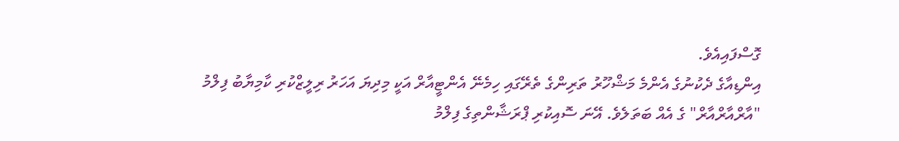ގޮސްފައިއެވެ.
އިންޑިއާގެ ދެކުނުގެ އެންމެ މަޝްހޫރު ތަރިންގެ ތެރޭގައި ހިމެނޭ އެންޓީއާރް އަކީ މިދިޔަ އަހަރު ރިލީޒްކުރި ކާމިޔާބު ފިލްމު "އާރްއާރްއާރް" ގެ އެއް ބަތަލެވެ. އޭނަ ސޮއިކުރި ޕްރަޝާންތިގެ ފިލްމު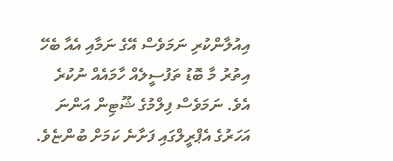އިއުލާންކުރި ނަމަވެސް އޭގެ ނަމާއި އެއާ ބެހޭ އިތުރު މާ ބޮޑު ތަފުސީލެއް ހާމައެއް ނުކުރެ އެވެ. ނަމަވެސް ފިލްމުގެ ޝޫޓިން އަންނަ އަހަރުގެ އެޕްރީލްގައި ފަށާނެ ކަމަށް ބުންޏެވެ.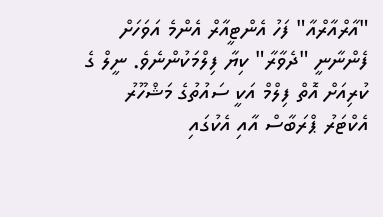"އާރްއާރްއާ" ފަހު އެންޓީއާރް އެންމެ އަވަހަށް ފެންނާނީ "ދެވާރާ" ކިޔާ ފިލްމަކުންނެވެ. ނީލް ގެ ކުރިއަށް އޮތް ފިލްމް އަކީ ސައުތުގެ މަޝްހޫރު އެކްޓަރު ޕްރަބާސް އާއި އެކުގައި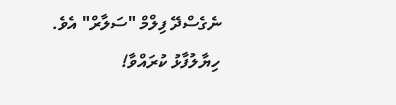ނެގެސްދޭ ފިލްމް "ސަލާރް" އެވެ.
ހިޔާލުފާޅު ކުރައްވާ!